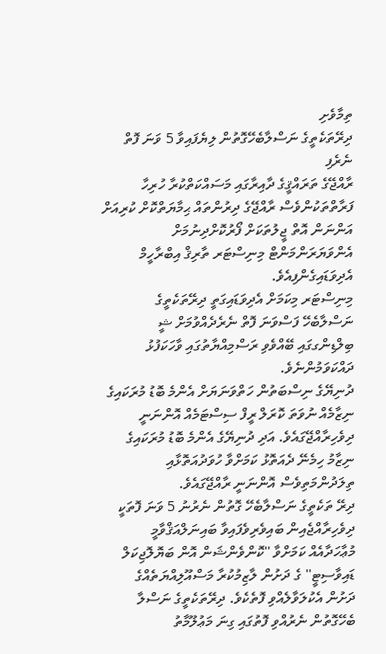ތިމާވެށި
ދިރޭތަކެތީގެ ނަސްލާބެހޭގޮތުން ލިޔެފައިވާ 5 ވަނަ ފޮތް ނެރެފި
ރާއްޖޭގެ ތަރައްޤީގެ ދާއިރާގައި މަސައްކަތްކުރާ ހުރިހާ ފަރާތްތަކުންވެސް ރާއްޖޭގެ ދިރުންތައް ޙިމާޔަތްކޮށް ކުރިއަށް އަންނަން އޮތް ޖީލުތަކަށް ފޯރުކޮށްދިނުމަށް އެންވަޔަރަންމަންޓް މިނިސްޓަރ ތާރިޤް އިބްރާހީމް އެދިވަޑައިގެންފިއެވެ.
މިނިސްޓަރ މިކަމަށް އެދިވަޑައިގަތީ ދިރޭތަކެތީގެ ނަސްލާބެހޭ ފަސްވަނަ ފޮތް ނެރެދެއްވުމަށް ޝީ ބިލްޑިންގގައި ބޭއްވެވި ރަސްމިއްޔާތުގައި ވާހަކަފުޅު ދައްކަވަމުންނެވެ.
ދުނިޔޭގެ ނިސްބަތުން ހަތްވަނަޔަށް އެންމެ ބޮޑު މުރަކައިގެ ނިޒާމެއް ނުވަތަ ކޮރަލް ރީފް ސިސްޓަމެއް އޮންނަނީ ދިވެހިރާއްޖޭގައެވެ. އަދި ދުނިޔޭގެ އެންމެ ބޮޑު މުރަކައިގެ ނިޒާމު ހިމެނޭ ދެއަތޮޅު ކަމަށްވާ ހުވަދުއަތޮޅާއި ތިލަދުންމަތިވެސް އޮންނަނީ ރާއްޖޭގައެވެ.
ދިރޭ ތަކެތީގެ ނަސްލާބެހޭ ގޮތުން ނެރުނު 5 ވަނަ ފޮތަކީ ދިވެހިރާއްޖެއިން ބައިވެރިވެފައިވާ ބައިނަލްއަޤްވާމީ މުޢާހަދާއެއް ކަމަށްވާ ''ކޮންވެންޝަން އޮން ބަޔޮލޮޖިކަލް ޑައިވާސިޓީ'' ގެ ދަށުން ލާޒިމުކުރާ މަސްއޫލިއްޔަތެއްގެ ދަށުން އެކުލަވާލެއްވި ފޮތެކެވެ. ދިރޭތަކެތީގެ ނަސްލާ ބެހޭގޮތުން ނެރުއްވި ފޮތުގައި ގިނަ މަޢުލޫމާތު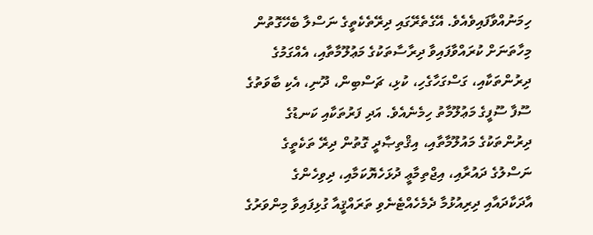ހިމަނުއްވާފައިވެއެވެ. އޭގެތެރޭގައި ދިރޭތެކެތީގެ ނަސްލާ ބެހޭގޮތުން މިހާތަނަށް ކުރައްވާފައިވާ ދިރާސާތަކުގެ މަޢުލޫމާތާއި، އެއްގަމުގެ ދިރުންތަކާއި، ގަސްގަހާގެހި، ކުޅި، ޗަސްބިން، ދޫނި، އެކި ބާވަތުގެ ސޫފާ ސޫފީގެ މަޢުލޫމާތު ހިމެނެއެވެ. އަދި ފަރުތަކާއި ކަނޑުގެ ދިރުންތަކުގެ މައުލޫމާތާއި، އިޤްތިޞާދީ ގޮތުން ދިރޭ ތަކެތީގެ ނަސްލުގެ ދައުރާއި، އިޖްތިމާޢީ ދުޅަހެޔޮކަމާއި، ދިވިހެންގެ އާދަކާދައާއި ދިރިއުޅުމާ ދެމެހެއްޓެނެވި ތަރައްޤީއާ ގުޅިފައިވާ މިންވަރުގެ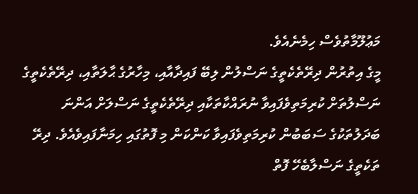މަޢުލޫމާތުވެސް ހިމެނެއެވެ.
މީގެ އިތުރުން ދިރޭތެކެތީގެ ނަސްލުން ލިބޭ ފައިދާއާއި، މިހާރުގެ ޙާލަތާއި، ދިރޭތެކެތީގެ ނަސްލުތަށް ކުރިމަތިވެފައިވާ ނުރައްކާތަކާއި ދިރޭތެކެތީގެ ނަސްލަށް އަންނަ ބަދަލުތަކުގެ ސަބަބުން ކުރިމަތިވެފައިވާ ކަންކަން މި ފޮތުގައި ހިމަނާފައިވެއެވެ. ދިރޭ ތަކެތީގެ ނަސްލާބެހޭ ފޮތް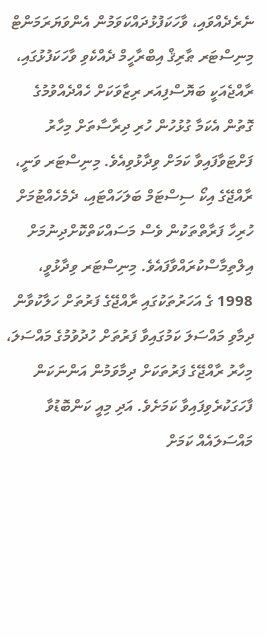ނެރެދެއްވައި، ވާހަކަފުޅުދައްކަވަމުން އެންވަޔަރަމަންޓް މިނިސްޓަރ ޠާރިޤް އިބްރާހީމް ދެއްކެވި ވާހަކަފުޅުގައި، ރާއްޖެއަކީ ބަޔޮސްފިއަރ ރިޒާވަކަށް ހެއްދެއްވުމުގެ ގޮތުން އެކަމާ ގުޅުހުން ހުރި ދިރާސާތަށް މިހާރު ފަށްޓަވާފައިވާ ކަމަށް ވިދާޅުވިއެވެ. މިނިސްޓަރ ވަނީ، ރާއްޖޭގެ އިކޯ ސިސްޓަމް ބަލަހައްޓައި، ދެމެހެއްޓުމަށް ހުރިހާ ފަރާތްތަކުން ވެސް މަސައްކަތްކޮށްދިނުމަށް އިލްތިމާސްކުރައްވާފައެވެ. މިނިސްޓަރ ވިދާޅުވީ، 1998 ގެ އަހަރުތަކުގައި ރާއްޖޭގެ ފަރުތަށް ހަލާކުވާން ދިމާވި މައްސަލަ ކަމުގައިވާ ފަރުތަށް ހުދުވުމުގެ މައްސަލަ، މިހާރު ރާއްޖޭގެ ފަރުތަކަށް ދިމާވަމުން އަންނަކަން ފާހަގަކުރެވިފައިވާ ކަމަށެވެ. އަދި މިއީ ކަންބޮޑުވާ މައްސަލައެއް ކަމަށް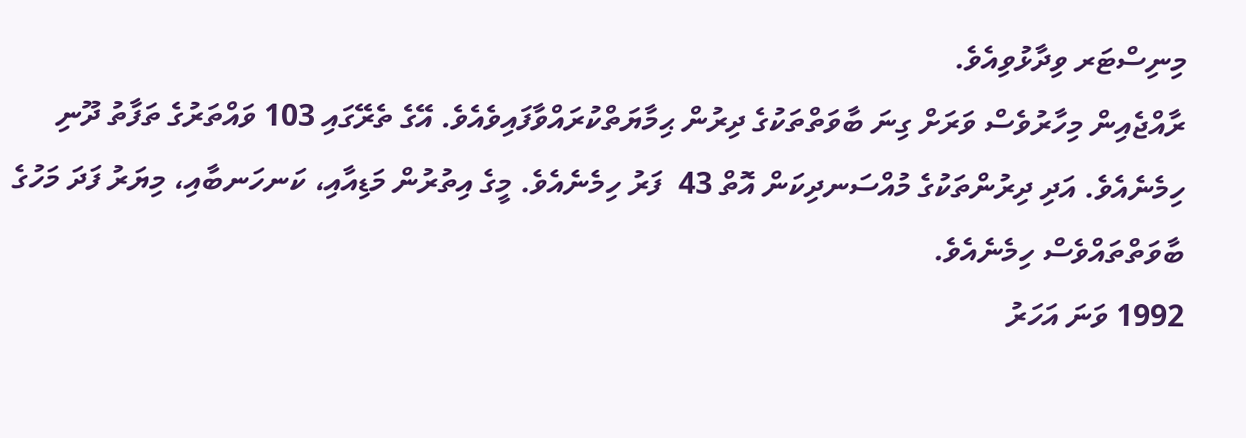މިނިސްޓަރ ވިދާޅުވިއެވެ.
ރާއްޖެއިން މިހާރުވެސް ވަރަށް ގިނަ ބާވަތްތަކުގެ ދިރުން ޙިމާޔަތްކުރައްވާފައިވެއެވެ. އޭގެ ތެރޭގައި 103 ވައްތަރުގެ ތަފާތު ދޫނި ހިމެނެއެވެ. އަދި ދިރުންތަކުގެ މުއްސަނދިކަން އޮތް 43  ފަރު ހިމެނެއެވެ. މީގެ އިތުރުން މަޑިއާއި، ކަނހަނބާއި، މިޔަރު ފަދަ މަހުގެ ބާވަތްތައްވެސް ހިމެނެއެވެ.
1992 ވަނަ އަހަރު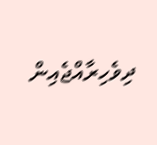ދިވެހިރާއްޖެއިން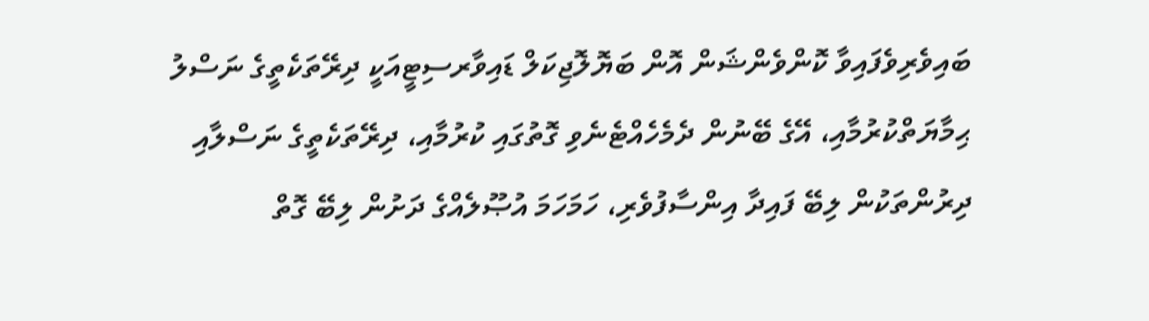ބައިވެރިވެފައިވާ ކޮންވެންޝަން އޮން ބަޔޮލޮޖިކަލް ޑައިވާރސިޓީއަކީ ދިރޭތަކެތީގެ ނަސްލު ޙިމާޔަތްކުރުމާއި، އޭގެ ބޭނުން ދެމެހެއްޓެނެވި ގޮތުގައި ކުރުމާއި، ދިރޭތަކެތީގެ ނަސްލާއި ދިރުންތަކުން ލިބޭ ފައިދާ އިންސާފުވެރި، ހަމަހަމަ އުޞޫލެއްގެ ދަށުން ލިބޭ ގޮތް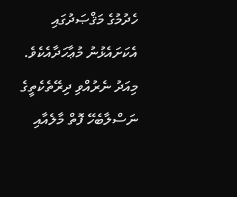ހެދުމުގެ މަޤްޞަދުގައި އެކަށައެޅުނު މުޢާހަދާއެކެވެ. މިއަދު ނެރުއްވި ދިރޭތެކެތީގެ ނަސްލާބެހޭ ފޮތް މާލެއާއި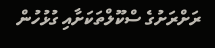ރަށްރަށުގެ ސްކޫލްތަކަށާއި ގުޅުހުން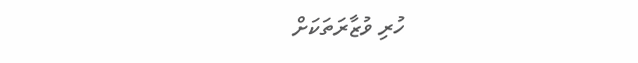ހުރި ވުޒާރަތަކަށް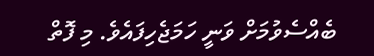ބެއްސެވުމަށް ވަނީ ހަމަޖެހިފައެވެ. މި ފޮތް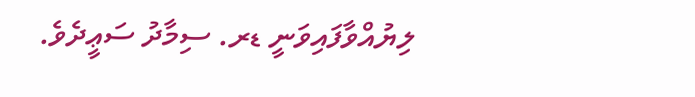ލިޔުއްވާފައިވަނީ ޑރ. ސިމާދު ސަޢީދެވެ.